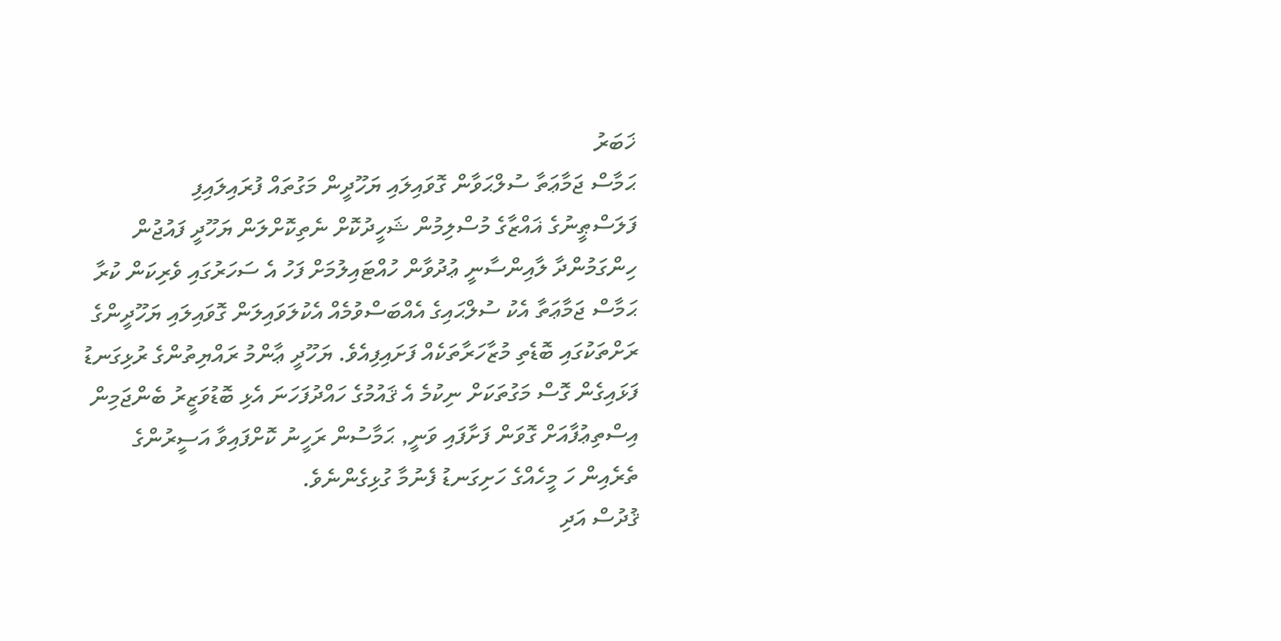ޚަބަރު
ޙަމާސް ޖަމާޢަތާ ސުލްޙަވާން ގޮވައިލައި ޔަހޫދީން މަގުތައް ފުރައިލައިފި
ފަލަސްޠީނުގެ ޣައްޒާގެ މުސްލިމުން ޝަހީދުކޮށް ނެތިކޮށްލަން ޔަހޫދީ ފައުޖުން ހިންގަމުންދާ ލާއިންސާނީ ޢުދުވާން ހުއްޓައިލުމަށް ފަހު އެ ސަހަރުގައި ވެރިކަން ކުރާ ޙަމާސް ޖަމާޢަތާ އެކު ސުލްޙައިގެ އެއްބަސްވުމެއް އެކުލަވައިލަން ގޮވައިލައި ޔަހޫދީންގެ ރަށްތަކުގައި ބޮޑެތި މުޒާހަރާތަކެއް ފަށައިފިއެވެ. ޔަހޫދީ ޢާންމު ރައްޔިތުންގެ ރުޅިގަނޑު ފަޅައިގެން ގޮސް މަގުތަކަށް ނިކުމެ އެ ޤައުމުގެ ހައްދުފަހަނަ އެޅި ބޮޑުވަޒީރު ބެންޖަމިން އިސްތިޢުފާއަށް ގޮވަން ފަށާފައި ވަނީ, ޙަމާސުން ރަހީނު ކޮށްފައިވާ އަސީރުންގެ ތެރެއިން ހަ މީހެއްގެ ހަށިގަނޑު ފެނުމާ ގުޅިގެންނެވެ.
ޤުދުސް އަދި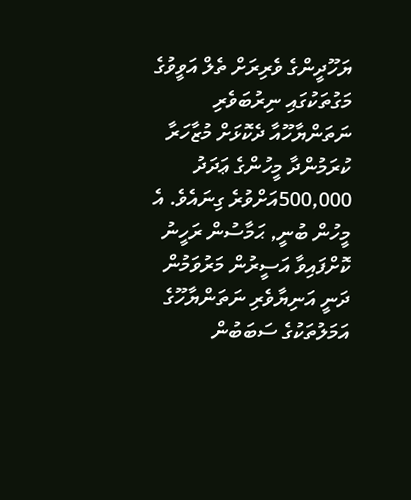ޔަހޫދީންގެ ވެރިރަށް ތެލް އަވީވުގެ މަގުތަކުގައި ނިރުބަވެރި ނަތަންޔާހޫއާ ދެކޮޅަށް މުޒާހަރާ ކުރަމުންދާ މީހުންގެ ޢަދަދު 500,000އަށްވުރެ ގިނައެވެ. އެ މީހުން ބުނީ, ޙަމާސުން ރަހީނު ކޮށްފައިވާ އަސީރުން މަރުވަމުން ދަނީ އަނިޔާވެރި ނަތަންޔާހޫގެ އަމަލުތަކުގެ ސަބަބުން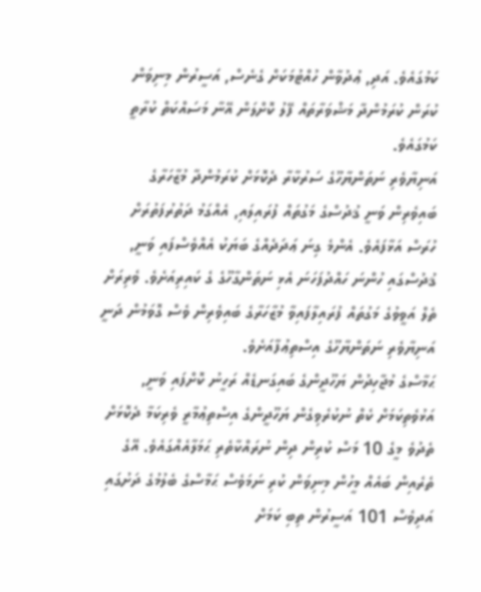ކަމުގައެވެ. އަދި, ޢުދުވާން ހުއްޓުމަކަށް ގެނެސް, އަސީރުން މިނިވަން ކުރަން ކުރަމުންދާ މަޝްވަރާތައް ފޭލު ކޮށްލަން އޭނާ މަސައްކަތް ކުރާތީ ކަމުގައެވެ.
އަނިޔާވެރި ނަތަންޔާހޫގެ ސަރުކާރާ ދެކޮޅަށް ކުރަމުންދާ މުޒާހަރާގެ ބައިވެރިން ވަނީ ޤުދުސްގެ މަގުތައް ފުރައިލައި, އެއްގަމު ދަތުރުފަތުރަށް ހުރަސް އަޅާފައެވެ. އެންމެ ގިނަ ޢަދަދެއްގެ ބަޔަކު އެއްވެސްފައި ވަނީ, ޤުދުސްގައި ހުންނަ ހައްދުފަހަނަ އެޅި ނަތަންގާހޫގެ ގެ ކައިރިއަށެވެ. ވެރިރަށް ތެލް އަވީވުގެ މަގުތައް ފުރައިލާފައިވާ މުޒާހަރާގެ ބައިވެރިން ވެސް ގޮވަމުން ދަނީ އަނިޔާވެރި ނަތަންޔާހޫގެ އިސްތިޢުފާއަށެވެ.
ޙަމާސްގެ މުޖާހިދުން ޔަހޫދީންގެ ބައިގަނޑެއް ރަހީނު ކޮށްފައި ވަނީ, އަޅުވެތިކަމަށް ކެތް ނުކުރެވިގެން ޔަހޫދީންގެ އިސްތިޢުމާރީ ވެރިކަމާ ދެކޮޅަށް ތެދުވެ މީގެ 10 މަސް ކުރިން ދިން ނުރައްކާތެރި ޙަމަލާއެއްގައެވެ. އޭގެ ތެރެއިން ބައެއް މީހުން މިނިވަން ކުރި ނަމަވެސް ޙަމާސްގެ ބެލުމުގެ ދަށުގައި އަދިވެސް 101 އަސީރުން ތިބި ކަމަށް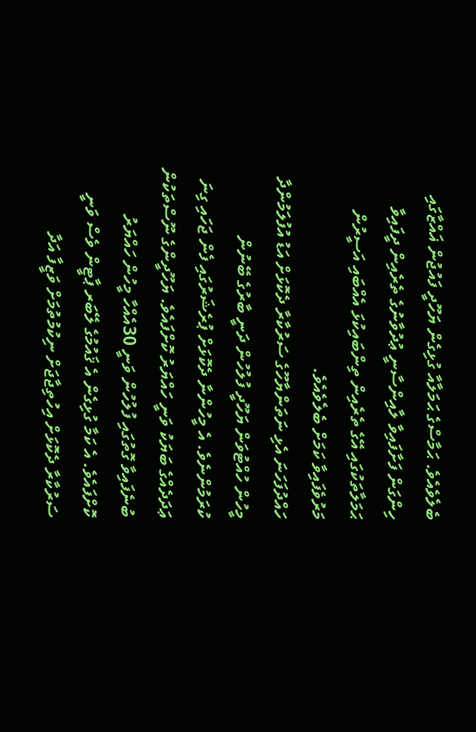ބެލެވެއެވެ. ޙަމާސްގެ ޙަމަލާއާ ގުޅިގެން ޔަހޫދީ ފައުޖުން ޣައްޒާގައި ހިންގަން ފަށާފައިވާ ލާއިންސާނީ ޢުދުވާނުގެ ތެރެއިން ދީފައިވާ ޙަމަލާތަކުގައި އޭގެ ތެރެއިން ތިންބައިކުޅަ އެއްބައި އަސީރުން މަރުވެފައިވާ ކަމަށް ބެލެވެއެވެ.
ހައްދުފަހަނަ އެޅި ނަތަންޔާހޫގެ ސަރުކާރާ ދެކޮޅަށް އަޑު އުފުލަމުންދާ މީހުން ހުއްޓުވަން ޔަހޫދީ ފުލުހުން ދަނީ ބާރުގެ ބޭނުން ކުރަމުންނެވެ. އެ މީހުންނާ ދެކޮޅަށް ޕުރެޝަރުގައި ފެން ޖަހައި ގިނަ ޢަދަދެއްގެ ބަޔަކު ވަނީ ހައްޔަރު ކޮށްފައެވެ. ޔަހޫދީންގެ ނޫސްތަކުން ބުނެފައިވާ ގޮތުގައި ފުލުހުން ވަނީ 30އެއްހާ މީހުން ހައްޔަރު ކޮށްފައެވެ. އެ ކަމާ ގުޅިގެން އެ ޤައުމުގެ ލޭބަރ ޕާޓީން ވެސް ވަނީ ސަރުކާރާ ދެކޮޅަށް އިހުތިޖާޖަށް ނިކުމުތުމަށް ވަޒީފާ އަދާ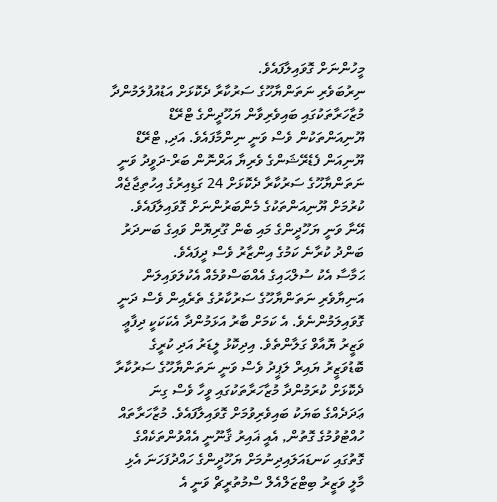މީހުންނަށް ގޮވައިލާފައެވެ.
ނިރުބަވެރި ނަތަންޔާހޫގެ ސަރުކާރާ ދެކޮޅަށް އަޑުއުފުލަމުންދާ މުޒާހަރާތަކުގައި ބައިވެރިވާން ޔަހޫދީންގެ ޓްރޭޑް ޔޫނިއަންތަކުން ވެސް ވަނީ ނިންމާފައެވެ. އަދި, ޓްރޭޑް ޔޫނިއަން ފެޑެރޭޝަންގެ ވެރިޔާ އަރްނޮން ބަރް-ދަވީދު ވަނީ ނަތަންޔާހޫގެ ސަރުކާރާ ދެކޮޅަށް 24 ގަޑިއިރުގެ އިހުތިޖާޖެއް ކުރުމަށް ޔޫނިއަންތަކުގެ މެންބަރުންނަށް ގޮވައިލާފައެވެ. އޭނާ ވަނީ ޔަހޫދީންގެ މައި ބެން ގޫރިޔޮން ވައިގެ ބަނދަރު ބަންދު ކުރާނެ ކަމުގެ އިންޒާރު ވެސް ދީފައެވެ.
ޙަމާސާ އެކު ސުލްޙައިގެ އެއްބަސްވުމެއް އެކުލަވައިލަން އަނިޔާވެރި ނަތަންޔާހޫގެ ސަރުކާރުގެ ތެރެއިން ވެސް ދަނީ ގޮވައިލަމުންނެވެ. އެ ކަމަށް ބާރު އަޅަމުންދާ އެކަކަކީ ދިފާޢީ ވަޒީރު ޔޮއާވް ގަލާންތެވެ. އިދިކޮޅު ލީޑަރު އަދި ކުރީގެ ބޮޑުވަޒީރު ޔައިރް ލަޕީދު ވެސް ވަނީ ނަތަންޔާހޫގެ ސަރުކާރާ ދެކޮޅަށް ކުރަމުންދާ މުޒާހަރާތަކުގައި ވީހާ ވެސް ގިނަ ޢަދަދެއްގެ ބަޔަކު ބައިވެރިވުމަށް ގޮވައިލާފައެވެ. މުޒާހަރާތައް ހުއްޓުވުމުގެ ގޮތުން, އެއީ ޣައިރު ޤާނޫނީ އެއްވުންތަކެއްގެ ގޮތުގައި ކަނޑައަލައިދިނުމަށް ޔަހޫދީންގެ ހައްދުފަހަނަ އެޅި މާލީ ވަޒީރު ބިޓްޒަލްއެލް ސްމުތުރީޗް ވަނީ އެ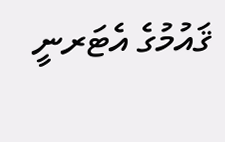ޤައުމުގެ އެޓަރނީ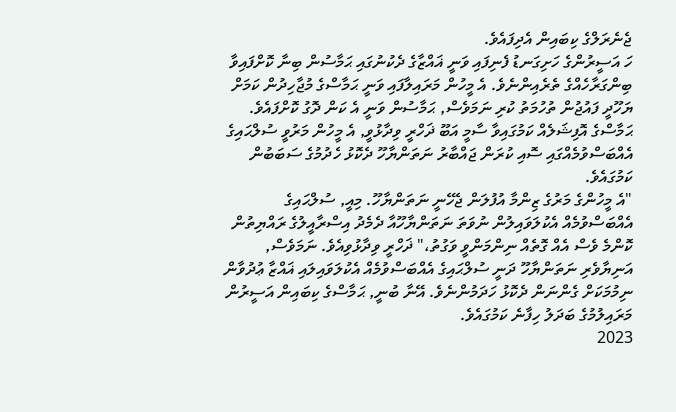ޖެނެރަލްގެ ކިބައިން އެދިފައެވެ.
ހަ އަސީރުންގެ ހަށިގަނޑު ފެނިފައި ވަނީ ޣައްޒާގެ ދެކުނުގައި ޙަމާސުން ބިނާ ކޮށްފައިވާ ބިންގަރާހެއްގެ ތެރެއިންނެވެ. އެ މީހުން މަރައިލާފައި ވަނީ ޙަމާސްގެ މުޖާހިދުން ކަމަށް ޔަހޫދީ ފައުޖުން ތުހުމަތު ކުރި ނަމަވެސް, ޙަމާސުން ވަނީ އެ ކަން ދޮގު ކޮށްފައެވެ. ޙަމާސްގެ އޮފިޝަލެއް ކަމުގައިވާ ސާމީ އަބޫ ޛަހްރީ ވިދާޅުވީ, އެ މީހުން މަރުވީ ސުލްޙައިގެ އެއްބަސްވުމެއްގައި ސޮއި ކުރަން ޖައްބާރު ނަތަންޔާހޫ ދެކޮޅު ހެދުމުގެ ސަބަބުން ކަމުގައެވެ.
"އެ މީހުންގެ މަރުގެ ޒިންމާ އުފުލަން ޖެހޭނީ ނަތަންޔާހޫ. މިއީ, ސުލްޙައިގެ އެއްބަސްވުމެއް އެކުލަވައިލުން ނުވަތަ ނަތަންޔާހޫއާ ދެމެދު އިސްރާއީލުގެ ރައްޔިތުން ކޮންމެ ވެސް އެއް ގޮތެއް ނިންމަންވީ ވަގުތު،" ޛަހްރީ ވިދާޅުވިއެވެ. ނަމަވެސް, އަނިޔާވެރި ނަތަންޔާހޫ ދަނީ ސުލްޙައިގެ އެއްބަސްވުމެއް އެކުލަވައިލައި ޣައްޒާ ޢުދުވާން ނިމުމަކަށް ގެންނަން ދެކޮޅު ހަދަމުންނެވެ. އޭނާ ބުނީ, ޙަމާސްގެ ކިބައިން އަސީރުން މަރައިލުމުގެ ބަދަލު ހިފާނެ ކަމުގައެވެ.
2023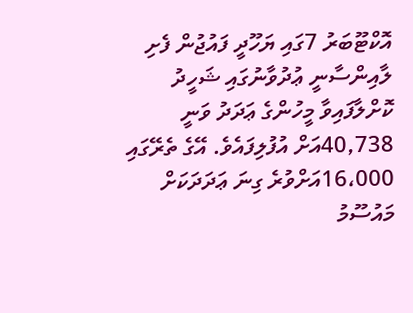އޮކްޓޫބަރު 7ގައި ޔަހޫދީ ފައުޖުން ފެށި ލާއިންސާނީ ޢުދުވާނުގައި ޝަހީދު ކޮށްލާފައިވާ މީހުންގެ ޢަދަދު ވަނީ 40,738އަށް އުފުލިފައެވެ. އޭގެ ތެރޭގައި 16،000އަށްވުރެ ގިނަ ޢަދަދަކަށް މައުސޫމު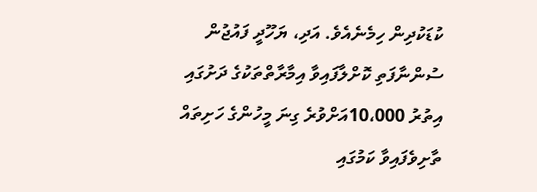ކުޑަކުދިން ހިމެނެއެވެ. އަދި، ޔަހޫދީ ފައުޖުން ސުންނާފަތި ކޮށްލާފައިވާ އިމާރާތްތަކުގެ ދަށުގައި އިތުރު 10،000އަށްވުރެ ގިނަ މީހުންގެ ހަށިތައް ތާށިވެފައިވާ ކަމުގައި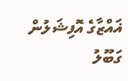ޣައްޒާގެ އޮފިޝަލުން ގަބޫލު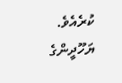ކުރެއެވެ. ޔަހޫދީންގެ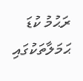ރަޙުމު ކުޑަ ޙަމަލާތަކުގައި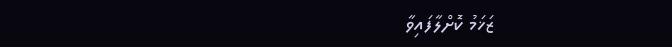ޒަޚަމު ކޮށްލާފައިވާ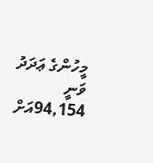މީހުންގެ ޢަދަދު ވަނީ 94,154އަށް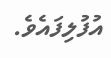އުފުލިފައެވެ.